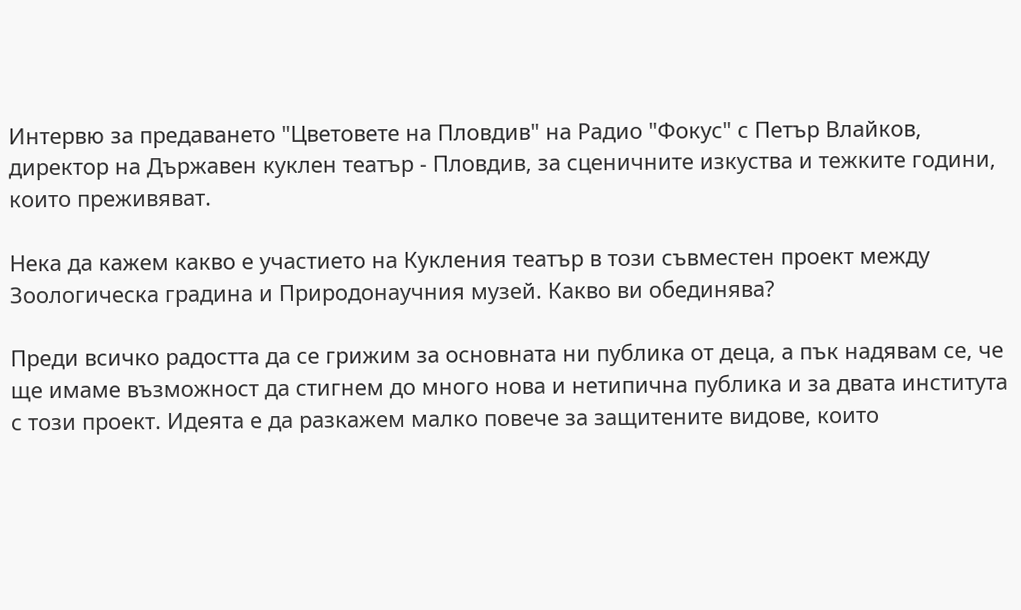Интервю за предаването "Цветовете на Пловдив" на Радио "Фокус" с Петър Влайков, директор на Държавен куклен театър - Пловдив, за сценичните изкуства и тежките години, които преживяват.

Нека да кажем какво е участието на Кукления театър в този съвместен проект между Зоологическа градина и Природонаучния музей. Какво ви обединява?

Преди всичко радостта да се грижим за основната ни публика от деца, а пък надявам се, че ще имаме възможност да стигнем до много нова и нетипична публика и за двата института с този проект. Идеята е да разкажем малко повече за защитените видове, които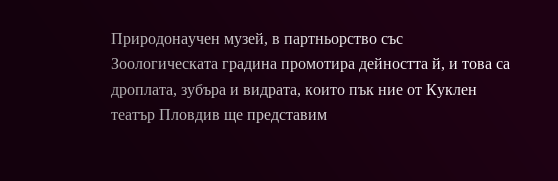Природонаучен музей, в партньорство със  Зоологическата градина промотира дейността й, и това са дроплата, зубъра и видрата, които пък ние от Куклен театър Пловдив ще представим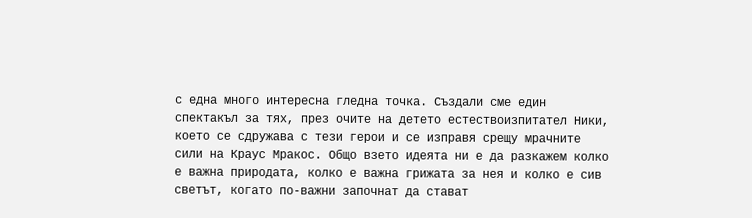с една много интересна гледна точка. Създали сме един спектакъл за тях, през очите на детето естествоизпитател Ники, което се сдружава с тези герои и се изправя срещу мрачните сили на Краус Мракос. Общо взето идеята ни е да разкажем колко е важна природата, колко е важна грижата за нея и колко е сив светът, когато по-важни започнат да стават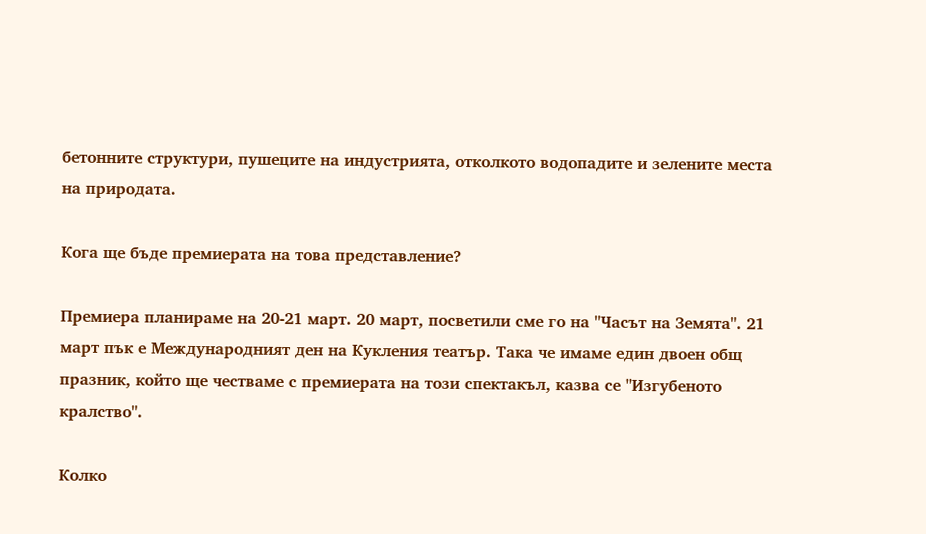бетонните структури, пушеците на индустрията, отколкото водопадите и зелените места на природата.

Кога ще бъде премиерата на това представление?

Премиера планираме на 20-21 март. 20 март, посветили сме го на "Часът на Земята". 21 март пък е Международният ден на Кукления театър. Така че имаме един двоен общ празник, който ще честваме с премиерата на този спектакъл, казва се "Изгубеното кралство".

Колко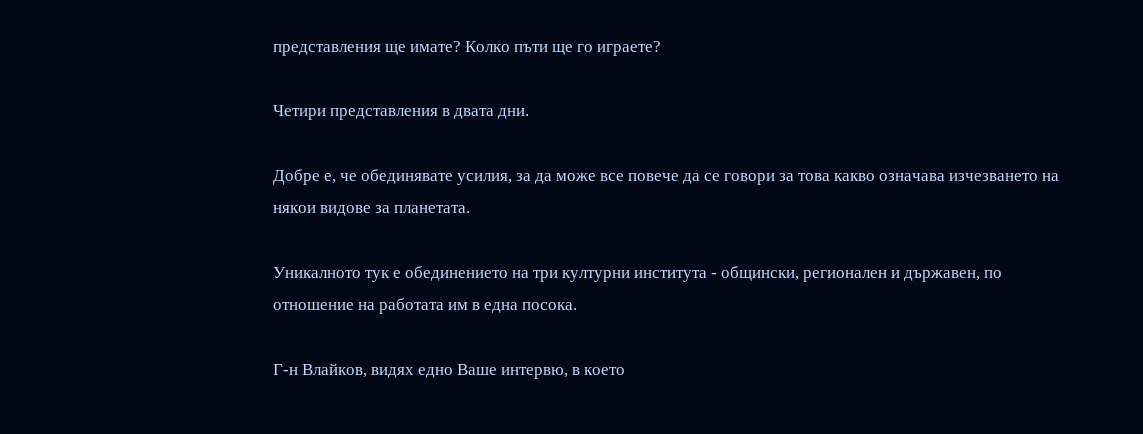представления ще имате? Колко пъти ще го играете?

Четири представления в двата дни.

Добре е, че обединявате усилия, за да може все повече да се говори за това какво означава изчезването на някои видове за планетата.

Уникалното тук е обединението на три културни института - общински, регионален и държавен, по отношение на работата им в една посока.

Г-н Влайков, видях едно Ваше интервю, в което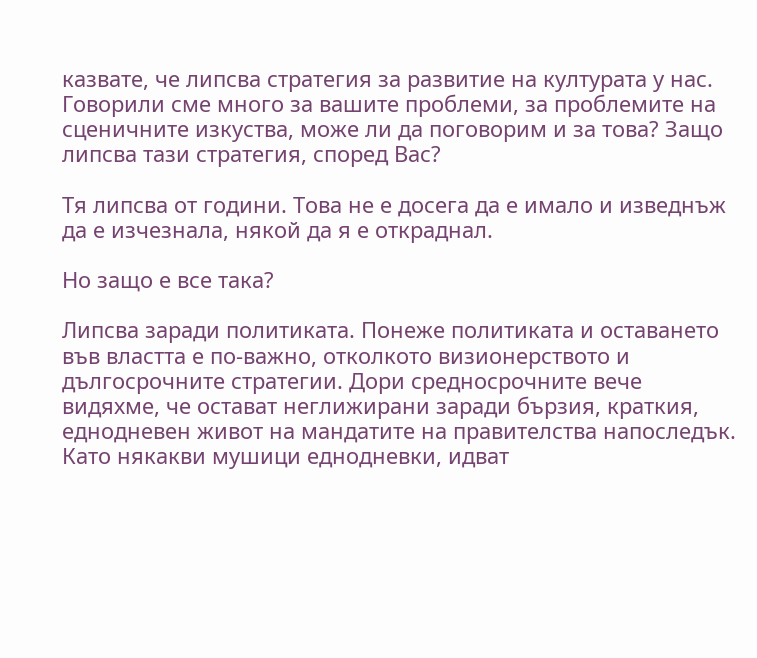казвате, че липсва стратегия за развитие на културата у нас. Говорили сме много за вашите проблеми, за проблемите на сценичните изкуства, може ли да поговорим и за това? Защо липсва тази стратегия, според Вас?

Тя липсва от години. Това не е досега да е имало и изведнъж да е изчезнала, някой да я е откраднал.

Но защо е все така?

Липсва заради политиката. Понеже политиката и оставането във властта е по-важно, отколкото визионерството и дългосрочните стратегии. Дори средносрочните вече видяхме, че остават неглижирани заради бързия, краткия, еднодневен живот на мандатите на правителства напоследък. Като някакви мушици еднодневки, идват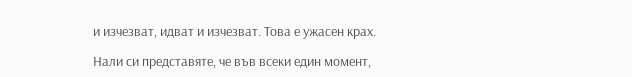и изчезват, идват и изчезват. Това е ужасен крах.

Нали си представяте, че във всеки един момент,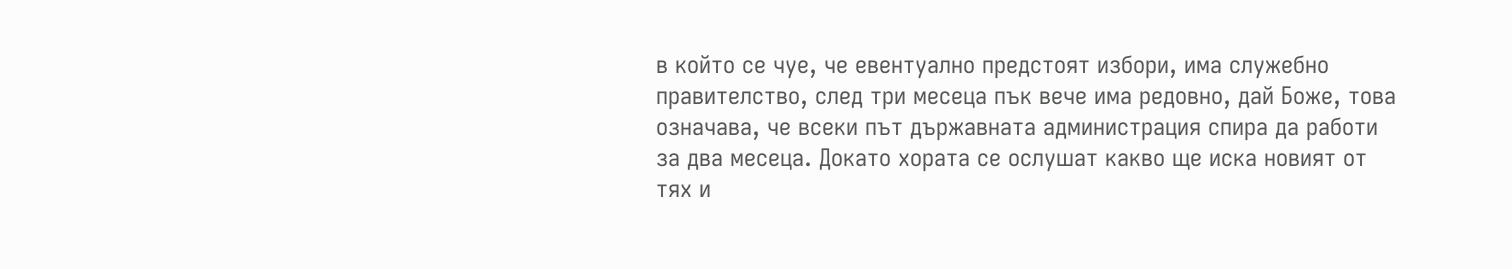в който се чуе, че евентуално предстоят избори, има служебно правителство, след три месеца пък вече има редовно, дай Боже, това означава, че всеки път държавната администрация спира да работи за два месеца. Докато хората се ослушат какво ще иска новият от тях и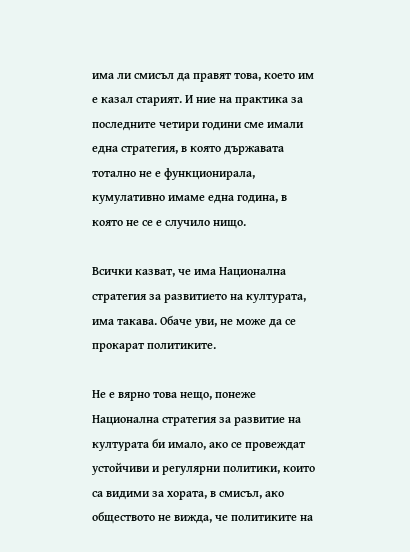има ли смисъл да правят това, което им е казал старият. И ние на практика за последните четири години сме имали една стратегия, в която държавата тотално не е функционирала, кумулативно имаме една година, в която не се е случило нищо.

Всички казват, че има Национална стратегия за развитието на културата, има такава. Обаче уви, не може да се прокарат политиките.

Не е вярно това нещо, понеже Национална стратегия за развитие на културата би имало, ако се провеждат устойчиви и регулярни политики, които са видими за хората, в смисъл, ако обществото не вижда, че политиките на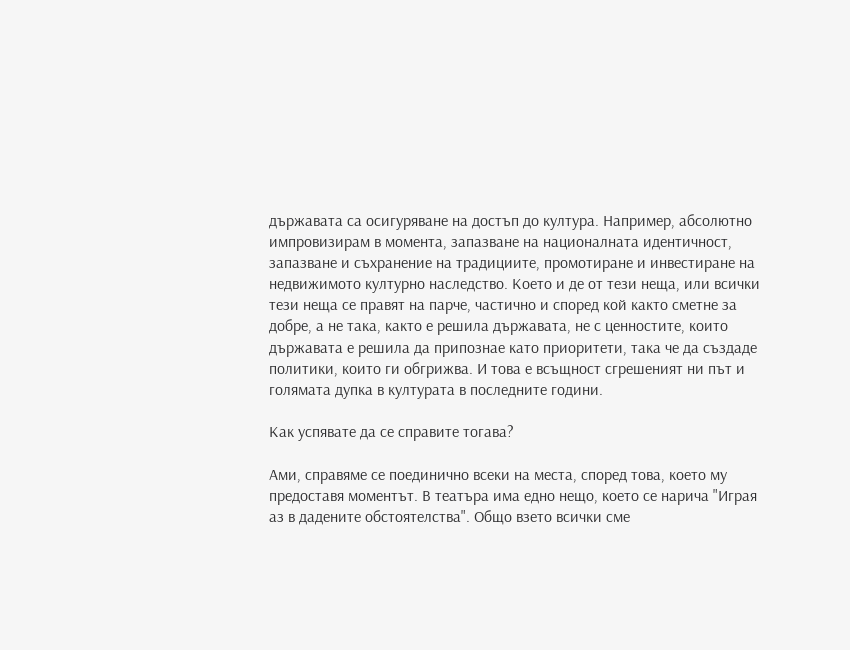държавата са осигуряване на достъп до култура. Например, абсолютно импровизирам в момента, запазване на националната идентичност, запазване и съхранение на традициите, промотиране и инвестиране на недвижимото културно наследство. Което и де от тези неща, или всички тези неща се правят на парче, частично и според кой както сметне за добре, а не така, както е решила държавата, не с ценностите, които държавата е решила да припознае като приоритети, така че да създаде политики, които ги обгрижва. И това е всъщност сгрешеният ни път и голямата дупка в културата в последните години.

Как успявате да се справите тогава?

Ами, справяме се поединично всеки на места, според това, което му предоставя моментът. В театъра има едно нещо, което се нарича "Играя аз в дадените обстоятелства". Общо взето всички сме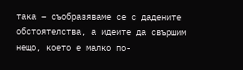така – съобразяваме се с дадените обстоятелства, а идеите да свършим нещо, което е малко по-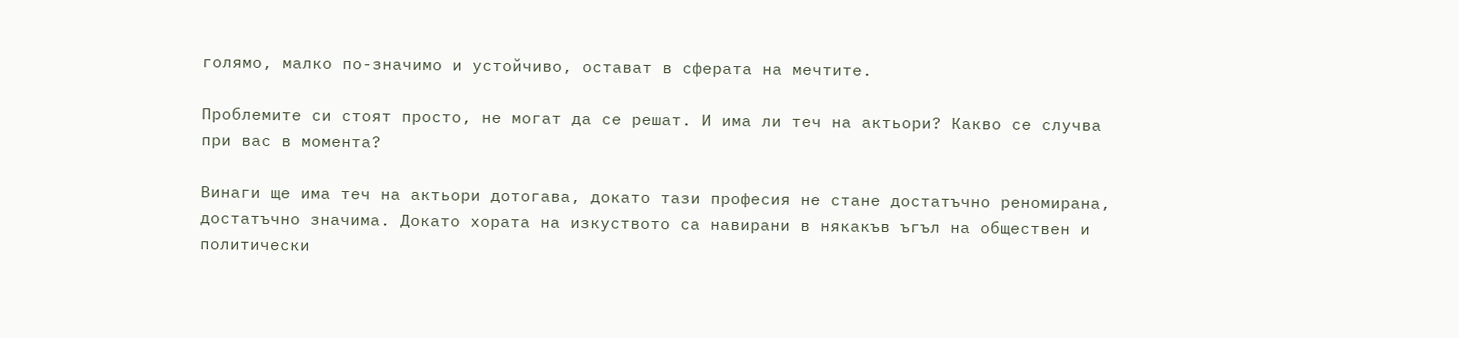голямо, малко по-значимо и устойчиво, остават в сферата на мечтите.

Проблемите си стоят просто, не могат да се решат. И има ли теч на актьори? Какво се случва при вас в момента?

Винаги ще има теч на актьори дотогава, докато тази професия не стане достатъчно реномирана, достатъчно значима. Докато хората на изкуството са навирани в някакъв ъгъл на обществен и политически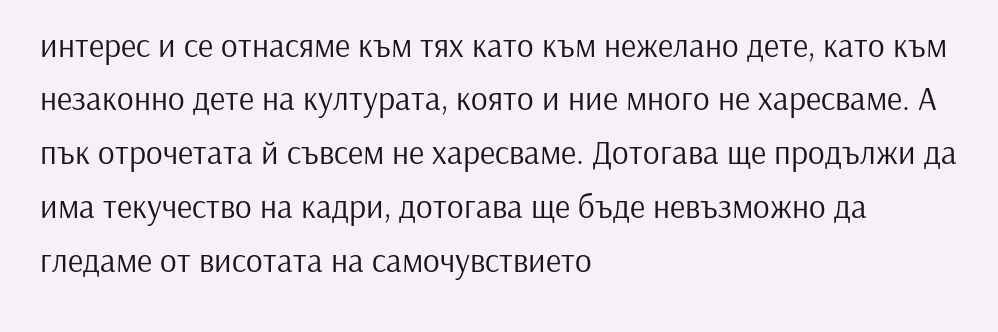интерес и се отнасяме към тях като към нежелано дете, като към незаконно дете на културата, която и ние много не харесваме. А пък отрочетата й съвсем не харесваме. Дотогава ще продължи да има текучество на кадри, дотогава ще бъде невъзможно да гледаме от висотата на самочувствието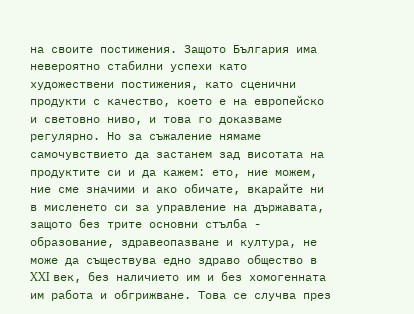на своите постижения. Защото България има невероятно стабилни успехи като художествени постижения, като сценични продукти с качество, което е на европейско и световно ниво, и това го доказваме регулярно. Но за съжаление нямаме самочувствието да застанем зад висотата на продуктите си и да кажем: ето, ние можем, ние сме значими и ако обичате, вкарайте ни в мисленето си за управление на държавата, защото без трите основни стълба - образование, здравеопазване и култура, не може да съществува едно здраво общество в XXI век, без наличието им и без хомогенната им работа и обгрижване. Това се случва през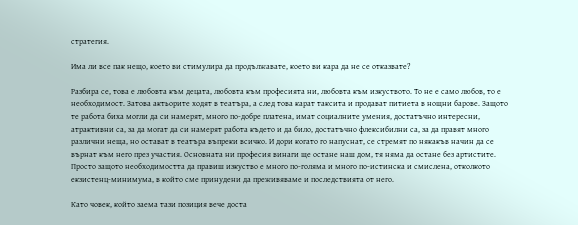стратегия.

Има ли все пак нещо, което ви стимулира да продължавате, което ви кара да не се отказвате?

Разбира се, това е любовта към децата, любовта към професията ни, любовта към изкуството. То не е само любов, то е необходимост. Затова актьорите ходят в театъра, а след това карат таксита и продават питиета в нощни барове. Защото те работа биха могли да си намерят, много по-добре платена, имат социалните умения, достатъчно интересни, атрактивни са, за да могат да си намерят работа където и да било, достатъчно флексибилни са, за да правят много различни неща, но остават в театъра въпреки всичко. И дори когато го напуснат, се стремят по някакъв начин да се върнат към него през участия. Основната ни професия винаги ще остане наш дом, тя няма да остане без артистите. Просто защото необходимостта да правиш изкуство е много по-голяма и много по-истинска и смислена, отколкото екзистенц-минимума, в който сме принудени да преживяваме и последствията от него.

Като човек, който заема тази позиция вече доста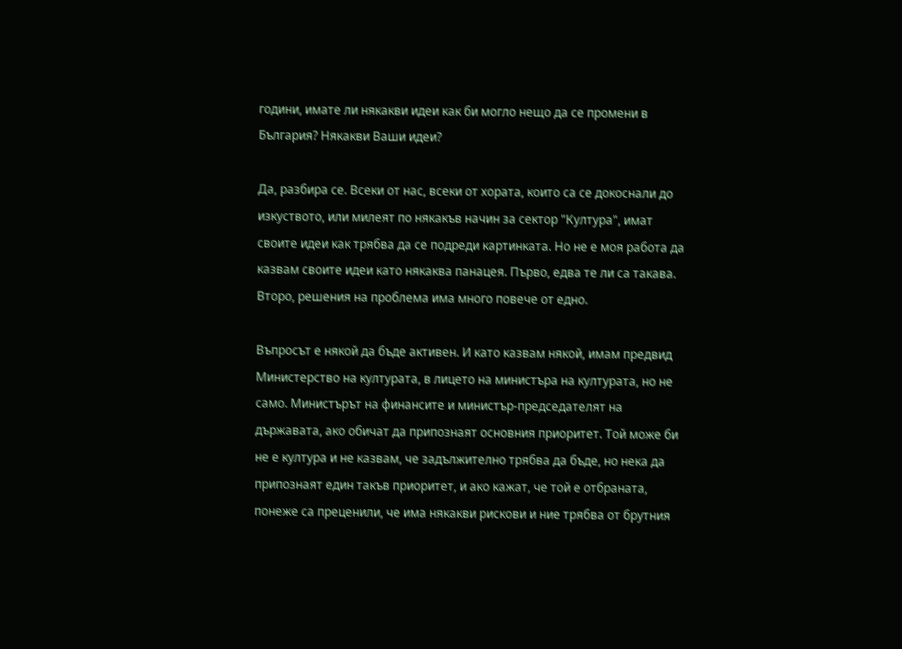години, имате ли някакви идеи как би могло нещо да се промени в България? Някакви Ваши идеи?

Да, разбира се. Всеки от нас, всеки от хората, които са се докоснали до изкуството, или милеят по някакъв начин за сектор "Култура", имат своите идеи как трябва да се подреди картинката. Но не е моя работа да казвам своите идеи като някаква панацея. Първо, едва те ли са такава. Второ, решения на проблема има много повече от едно.

Въпросът е някой да бъде активен. И като казвам някой, имам предвид Министерство на културата, в лицето на министъра на културата, но не само. Министърът на финансите и министър-председателят на държавата, ако обичат да припознаят основния приоритет. Той може би не е култура и не казвам, че задължително трябва да бъде, но нека да припознаят един такъв приоритет, и ако кажат, че той е отбраната, понеже са преценили, че има някакви рискови и ние трябва от брутния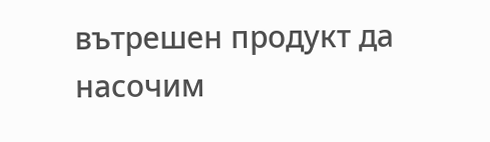вътрешен продукт да насочим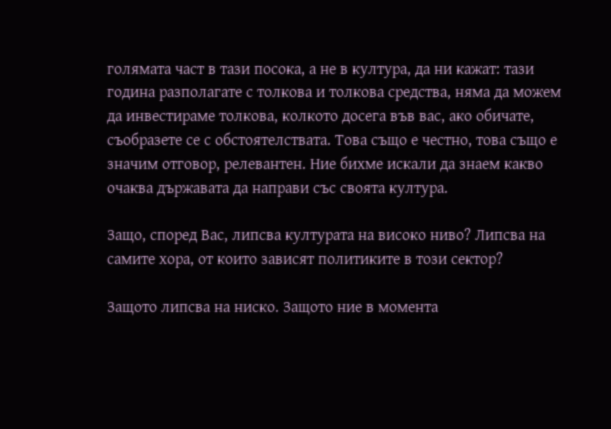голямата част в тази посока, а не в култура, да ни кажат: тази година разполагате с толкова и толкова средства, няма да можем да инвестираме толкова, колкото досега във вас, ако обичате, съобразете се с обстоятелствата. Това също е честно, това също е значим отговор, релевантен. Ние бихме искали да знаем какво очаква държавата да направи със своята култура.

Защо, според Вас, липсва културата на високо ниво? Липсва на самите хора, от които зависят политиките в този сектор?

Защото липсва на ниско. Защото ние в момента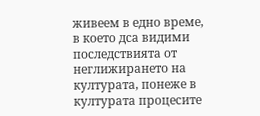живеем в едно време, в което дса видими последствията от неглижирането на културата, понеже в културата процесите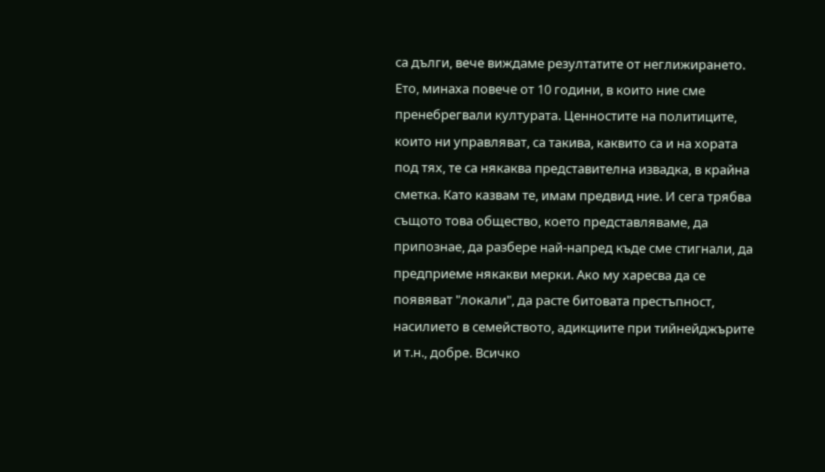са дълги, вече виждаме резултатите от неглижирането. Ето, минаха повече от 10 години, в които ние сме пренебрегвали културата. Ценностите на политиците, които ни управляват, са такива, каквито са и на хората под тях, те са някаква представителна извадка, в крайна сметка. Като казвам те, имам предвид ние. И сега трябва същото това общество, което представляваме, да припознае, да разбере най-напред къде сме стигнали, да предприеме някакви мерки. Ако му харесва да се появяват "локали", да расте битовата престъпност, насилието в семейството, адикциите при тийнейджърите и т.н., добре. Всичко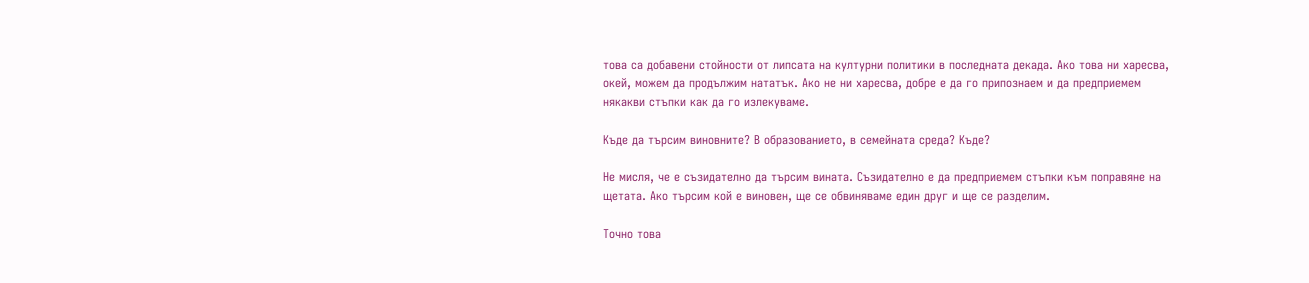това са добавени стойности от липсата на културни политики в последната декада. Ако това ни харесва, окей, можем да продължим нататък. Ако не ни харесва, добре е да го припознаем и да предприемем някакви стъпки как да го излекуваме.

Къде да търсим виновните? В образованието, в семейната среда? Къде?

Не мисля, че е съзидателно да търсим вината. Съзидателно е да предприемем стъпки към поправяне на щетата. Ако търсим кой е виновен, ще се обвиняваме един друг и ще се разделим.

Точно това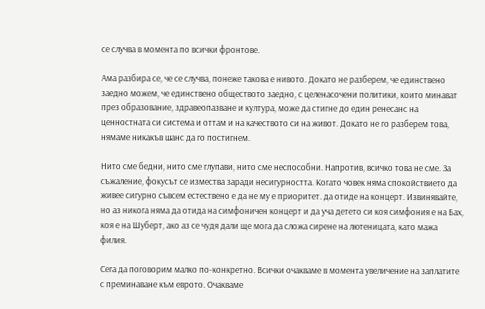се случва в момента по всички фронтове.

Ама разбира се, че се случва, понеже такова е нивото. Докато не разберем, че единствено заедно можем, че единствено обществото заедно, с целенасочени политики, които минават през образование, здравеопазване и култура, може да стигне до един ренесанс на ценностната си система и оттам и на качеството си на живот. Докато не го разберем това, нямаме никакъв шанс да го постигнем.

Нито сме бедни, нито сме глупави, нито сме неспособни. Напротив, всичко това не сме. За съжаление, фокусът се измества заради несигурността. Когато човек няма спокойствието да живее сигурно съвсем естествено е да не му е приоритет. да отиде на концерт. Извинявайте, но аз никога няма да отида на симфоничен концерт и да уча детето си коя симфония е на Бах, коя е на Шуберт, ако аз се чудя дали ще мога да сложа сирене на лютеницата, като мажа филия.

Сега да поговорим малко по-конкретно. Всички очакваме в момента увеличение на заплатите с преминаване към еврото. Очакваме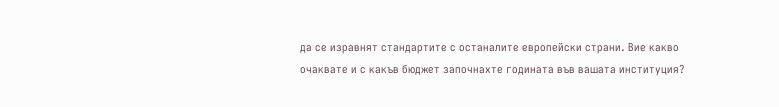да се изравнят стандартите с останалите европейски страни. Вие какво очаквате и с какъв бюджет започнахте годината във вашата институция?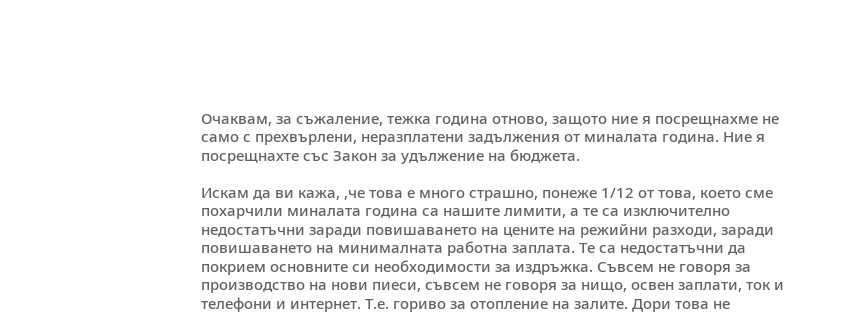Очаквам, за съжаление, тежка година отново, защото ние я посрещнахме не само с прехвърлени, неразплатени задължения от миналата година. Ние я посрещнахте със Закон за удължение на бюджета.

Искам да ви кажа, ,че това е много страшно, понеже 1/12 от това, което сме похарчили миналата година са нашите лимити, а те са изключително недостатъчни заради повишаването на цените на режийни разходи, заради повишаването на минималната работна заплата. Те са недостатъчни да покрием основните си необходимости за издръжка. Съвсем не говоря за производство на нови пиеси, съвсем не говоря за нищо, освен заплати, ток и телефони и интернет. Т.е. гориво за отопление на залите. Дори това не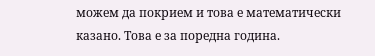можем да покрием и това е математически казано. Това е за поредна година.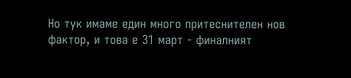Но тук имаме един много притеснителен нов фактор, и това е 31 март - финалният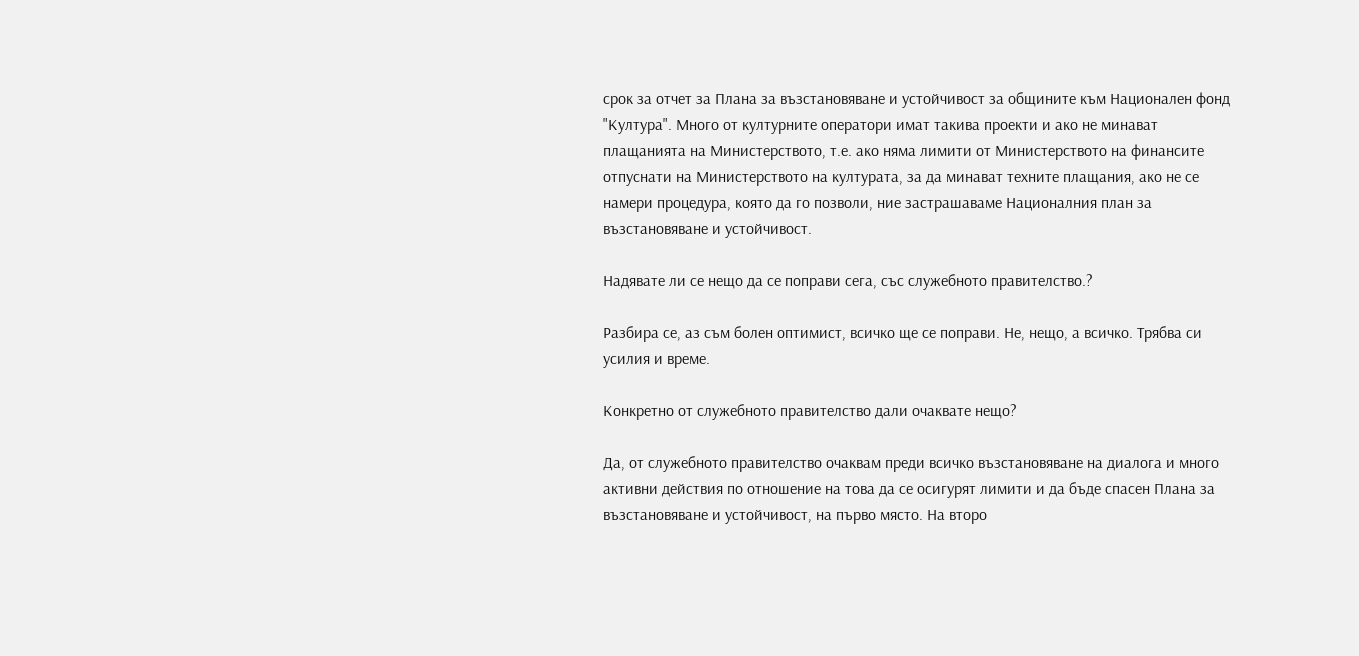срок за отчет за Плана за възстановяване и устойчивост за общините към Национален фонд "Култура". Много от културните оператори имат такива проекти и ако не минават плащанията на Министерството, т.е. ако няма лимити от Министерството на финансите отпуснати на Министерството на културата, за да минават техните плащания, ако не се намери процедура, която да го позволи, ние застрашаваме Националния план за възстановяване и устойчивост.

Надявате ли се нещо да се поправи сега, със служебното правителство.?

Разбира се, аз съм болен оптимист, всичко ще се поправи. Не, нещо, а всичко. Трябва си усилия и време.

Конкретно от служебното правителство дали очаквате нещо?

Да, от служебното правителство очаквам преди всичко възстановяване на диалога и много активни действия по отношение на това да се осигурят лимити и да бъде спасен Плана за възстановяване и устойчивост, на първо място. На второ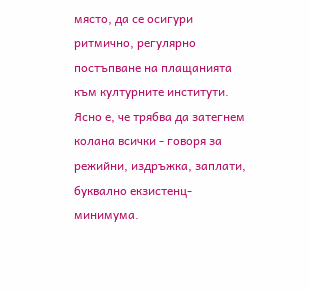място, да се осигури ритмично, регулярно постъпване на плащанията към културните институти. Ясно е, че трябва да затегнем колана всички - говоря за режийни, издръжка, заплати, буквално екзистенц-минимума.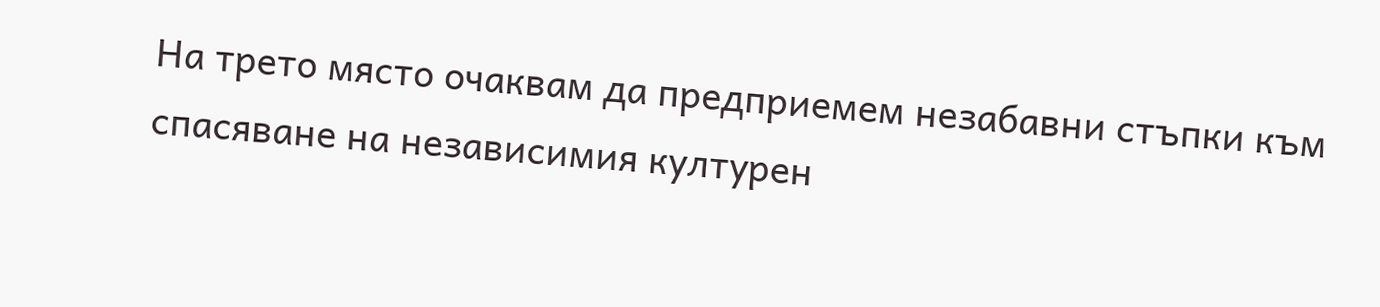На трето място очаквам да предприемем незабавни стъпки към спасяване на независимия културен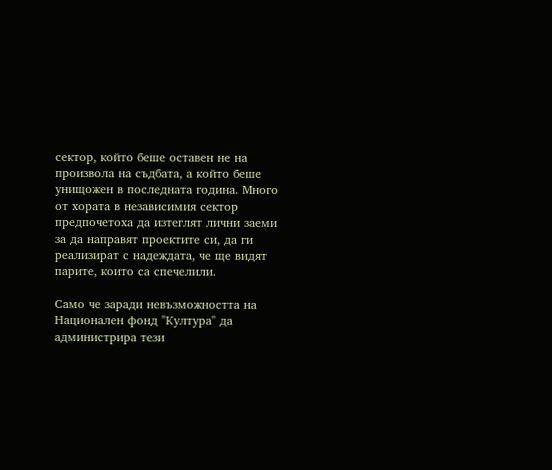сектор, който беше оставен не на произвола на съдбата, а който беше унищожен в последната година. Много от хората в независимия сектор предпочетоха да изтеглят лични заеми за да направят проектите си, да ги реализират с надеждата, че ще видят парите, които са спечелили.

Само че заради невъзможността на Национален фонд "Култура" да администрира тези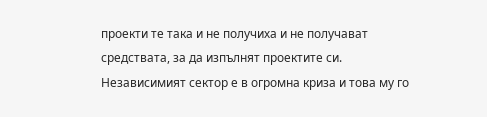проекти те така и не получиха и не получават средствата, за да изпълнят проектите си. Независимият сектор е в огромна криза и това му го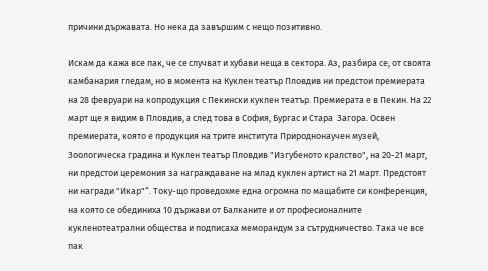причини държавата. Но нека да завършим с нещо позитивно.

Искам да кажа все пак, че се случват и хубави неща в сектора. Аз, разбира се, от своята камбанария гледам, но в момента на Куклен театър Пловдив ни предстои премиерата на 28 февруари на копродукция с Пекински куклен театър. Премиерата е в Пекин. На 22 март ще я видим в Пловдив, а след това в София, Бургас и Стара  Загора. Освен премиерата, която е продукция на трите института Природнонаучен музей, Зоологическа градина и Куклен театър Пловдив "Изгубеното кралство", на 20-21 март, ни предстои церемония за награждаване на млад куклен артист на 21 март. Предстоят ни награди "Икар"“. Току-що проведохме една огромна по мащабите си конференция, на която се обединиха 10 държави от Балканите и от професионалните кукленотеатрални общества и подписаха меморандум за сътрудничество. Така че все пак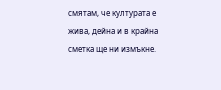смятам, че културата е жива, дейна и в крайна сметка ще ни измъкне.